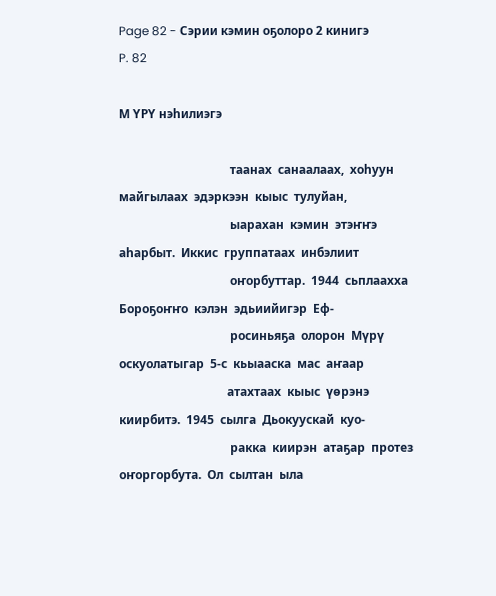Page 82 - Сэрии кэмин оҕолоро 2 кинигэ
P. 82

М ҮРҮ нэһилиэгэ

                                     таанах  санаалаах,  хоһуун  майгылаах  эдэркээн  кыыс  тулуйан,
                                     ыарахан  кэмин  этэҥҥэ  аһарбыт.  Иккис  группатаах  инбэлиит
                                     оҥорбуттар.  1944  сьплаахха  Бороҕоҥҥо  кэлэн  эдьиийигэр  Еф-
                                     росиньяҕа  олорон  Мүрү  оскуолатыгар  5-с  кьыааска  мас  аҥаар
                                    атахтаах  кыыс  үөрэнэ  киирбитэ.  1945  сылга  Дьокуускай  куо-
                                     ракка  киирэн  атаҕар  протез  оҥоргорбута.  Ол  сылтан  ыла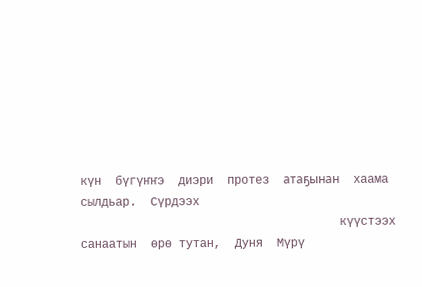күн  бүгүҥҥэ  диэри  протез  атаҕынан  хаама  сылдьар.  Сүрдээх
                                     күүстээх  санаатын  өрө тутан,  Дуня  Мүрү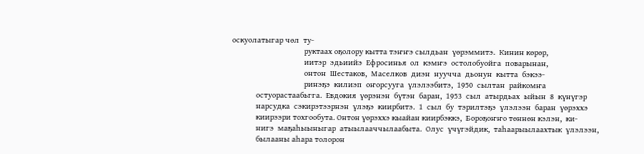оскуолатыгар чөл  ту-
                                    руктаах оҕолору кытта тэҥҥэ сылдьан  үөрэммитэ.  Кинин көрөр,
                                    иитэр  эдьиийэ  Ефросинья  ол  кэмҥэ  остолобуойга  поварынан,
                                    онтон  Шестаков,  Маселков  диэн  нуучча  дьонун  кытта  бэкээ-
                                    ринэҕэ  килиэп  оҥорсууга  үлэлээбитэ,  1950  сылтан  райкомҥа
            остуорастаабьгга.  Евдокия  үөрэнэн  бүтэн  баран,  1953  сыл  атырдьах  ыйын  8  күнүгэр
            нарсудка  сэкирэтээрнэн  үлэҕэ  киирбитэ.  1  сыл  бу  тэрилтэҕэ  үлэлээн  баран  үөрэххэ
            киирээри тохгообута. Онтон үөрэххэ кыайан киирбэккэ,  Бороҕоҥҥо төннөн кэлэн,  ки-
            нигэ  маҕаһыыныгар  атыылааччылаабыта.  Олус  үчүгэйдик,  таһаарыылаахтык  үлэлээн,
            былааны аһара толорон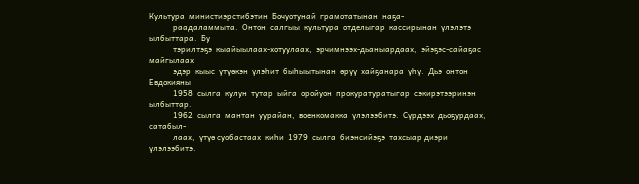Культура  министиэрстибэтин  Бочуотунай  грамотатынан  наҕа-
            раадаламмыта.  Онтон  салгыы  культура  отделыгар  кассирынан  үлэлэтэ  ылбыттара.  Бу
            тэрилтэҕэ  кыайыылаах-хотуулаах,  эрчимнээх-дьаныардаах,  эйэҕэс-сайаҕас  майгылаах
            эдэр  кыыс  үтүөкэн  үлэһит  быһыытынан  өрүү  хайҕанара  үһү.  Дьэ  онтон  Евдокияны
            1958  сылга  кулун  тутар  ыйга  оройуон  прокуратуратыгар  сэкирэтээринэн  ылбыттар.
            1962  сылга  мантан  уурайан,  военкомакка  үлэлээбитэ.  Сүрдээх  дьоҕурдаах,  сатабыл-
            лаах,  үтүө суобастаах  киһи  1979  сылга  биэнсийэҕэ  тахсыар диэри  үлэлээбитэ.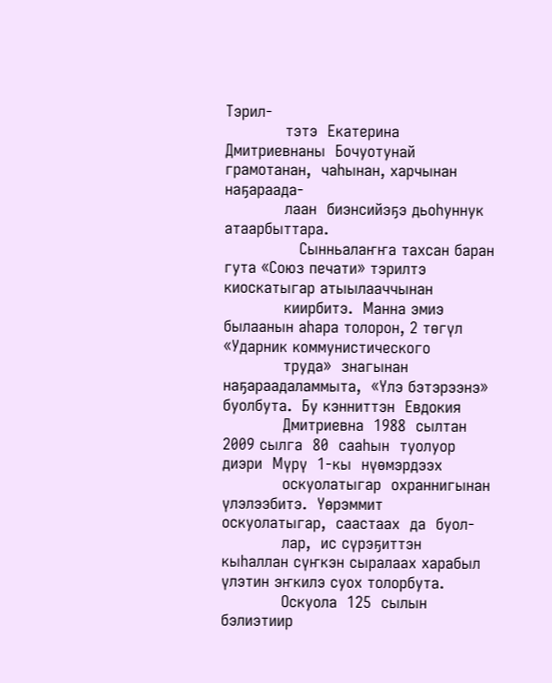Тэрил-
            тэтэ  Екатерина Дмитриевнаны  Бочуотунай грамотанан,  чаһынан, харчынан  наҕараада-
            лаан  биэнсийэҕэ дьоһуннук атаарбыттара.
               Сынньалаҥҥа тахсан баран  гута «Союз печати» тэрилтэ киоскатыгар атыылааччынан
            киирбитэ.  Манна эмиэ былаанын аһара толорон, 2 төгүл «Ударник коммунистического
            труда»  знагынан  наҕараадаламмыта,  «Үлэ бэтэрээнэ» буолбута.  Бу кэнниттэн  Евдокия
            Дмитриевна  1988  сылтан  2009 сылга  80  сааһын  туолуор диэри  Мүрү  1-кы  нүөмэрдээх
            оскуолатыгар  охраннигынан  үлэлээбитэ.  Үөрэммит  оскуолатыгар,  саастаах  да  буол-
            лар,  ис сүрэҕиттэн  кыһаллан сүҥкэн сыралаах харабыл  үлэтин эҥкилэ суох толорбута.
            Оскуола  125  сылын  бэлиэтиир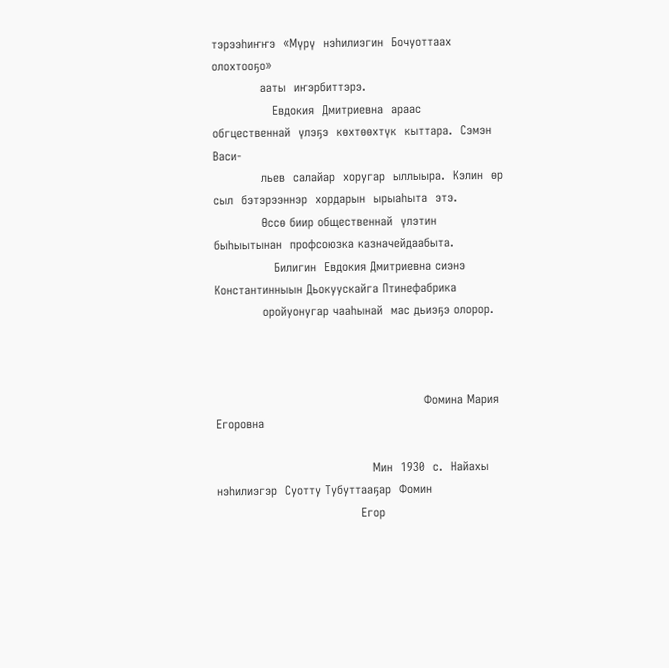тэрээһиҥҥэ  «Мүрү  нэһилиэгин  Бочуоттаах олохтооҕо»
            ааты  иҥэрбиттэрэ.
               Евдокия  Дмитриевна  араас  обгцественнай  үлэҕэ  көхтөөхтүк  кыттара.  Сэмэн  Васи-
            льев  салайар  хоругар  ыллыыра.  Кэлин  өр  сыл  бэтэрээннэр  хордарын  ырыаһыта  этэ.
            Өссө биир общественнай  үлэтин  быһыытынан  профсоюзка казначейдаабыта.
               Билигин  Евдокия Дмитриевна сиэнэ Константинныын Дьокуускайга Птинефабрика
            оройуонугар чааһынай  мас дьиэҕэ олорор.



                                                    Фомина Мария Егоровна

                                       Мин  1930  с.  Найахы  нэһилиэгэр  Суотту Тубуттааҕар  Фомин
                                    Егор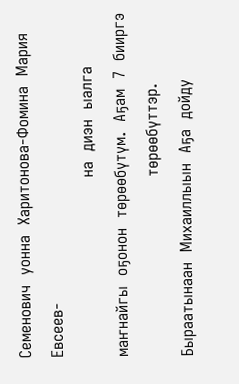Семенович  уонна  Харитонова-Фомина  Мария  Евсеев-
                                    на  диэн  ыалга  маҥнайгы  оҕонон  төрөөбүтүм.  Аҕам  7  бииргэ
                                    төрөөбүттэр.  Быраатынаан  Михаиллыын  Аҕа  дойду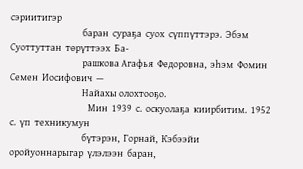сэриитигэр
                                    баран  сураҕа  суох  сүппүттэрэ.  Эбэм  Суоттуттан  төрүттээх  Ба-
                                    рашкова Агафья  Федоровна,  эһэм  Фомин  Семен  Иосифович  —
                                    Найахы олохтооҕо.
                                       Мин  1939  с.  оскуолаҕа  киирбитим.  1952  с.  үп  техникумун
                                    бүтэрэн,  Горнай,  Кэбээйи  оройуоннарыгар  үлэлээн  баран,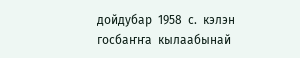дойдубар  1958  с.  кэлэн  госбаҥҥа  кылаабынай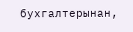бухгалтерынан,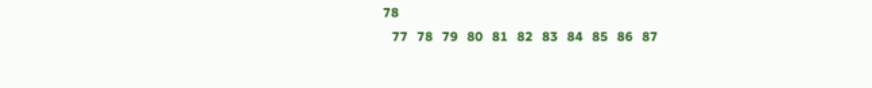78
   77   78   79   80   81   82   83   84   85   86   87